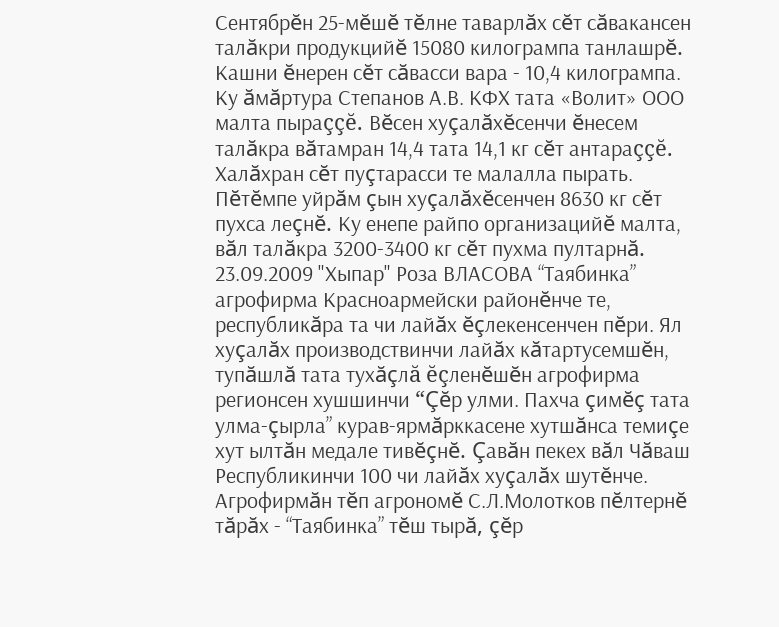Сентябрĕн 25-мĕшĕ тĕлне таварлăх сĕт сăвакансен талăкри продукцийĕ 15080 килогрампа танлашрĕ. Кашни ĕнерен сĕт сăвасси вара - 10,4 килогрампа. Ку ăмăртура Степанов А.В. КФХ тата «Волит» ООО малта пыраççĕ. Вĕсен хуçалăхĕсенчи ĕнесем талăкра вăтамран 14,4 тата 14,1 кг сĕт антараççĕ. Халăхран сĕт пуçтарасси те малалла пырать. Пĕтĕмпе уйрăм çын хуçалăхĕсенчен 8630 кг сĕт пухса леçнĕ. Ку енепе райпо организацийĕ малта, вăл талăкра 3200-3400 кг сĕт пухма пултарнă.
23.09.2009 "Хыпар" Роза ВЛАСОВА “Таябинка” агрофирма Красноармейски районĕнче те, республикăра та чи лайăх ĕçлекенсенчен пĕри. Ял хуçалăх производствинчи лайăх кăтартусемшĕн, тупăшлă тата тухăçлă ĕçленĕшĕн агрофирма регионсен хушшинчи “Çĕр улми. Пахча çимĕç тата улма-çырла” курав-ярмăрккасене хутшăнса темиçе хут ылтăн медале тивĕçнĕ. Çавăн пекех вăл Чăваш Республикинчи 100 чи лайăх хуçалăх шутĕнче. Агрофирмăн тĕп агрономĕ С.Л.Молотков пĕлтернĕ тăрăх - “Таябинка” тĕш тырă, çĕр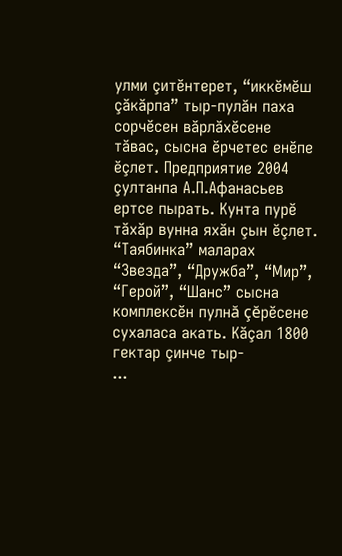улми çитĕнтерет, “иккĕмĕш çăкăрпа” тыр-пулăн паха сорчĕсен вăрлăхĕсене тăвас, сысна ĕрчетес енĕпе ĕçлет. Предприятие 2004 çултанпа А.П.Афанасьев ертсе пырать. Кунта пурĕ тăхăр вунна яхăн çын ĕçлет. “Таябинка” маларах “Звезда”, “Дружба”, “Мир”, “Герой”, “Шанс” сысна комплексĕн пулнă çĕрĕсене сухаласа акать. Кăçал 1800 гектар çинче тыр-
...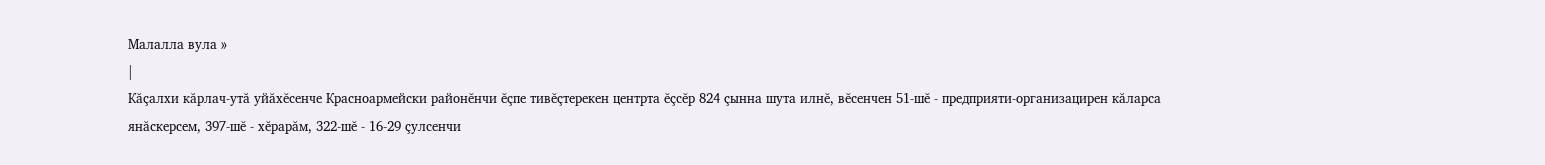Малалла вула »
|
Кăçалхи кăрлач-утă уйăхĕсенче Красноармейски районĕнчи ĕçпе тивĕçтерекен центрта ĕçсĕр 824 çынна шута илнĕ, вĕсенчен 51-шĕ - предприяти-организацирен кăларса янăскерсем, 397-шĕ - хĕрарăм, 322-шĕ - 16-29 çулсенчи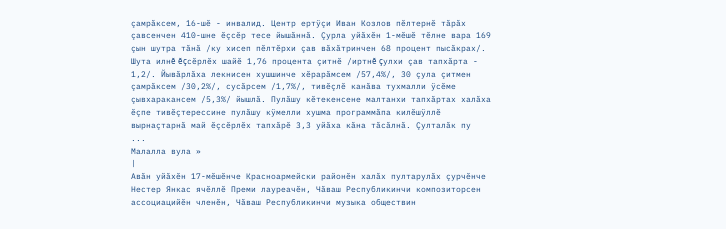çамрăксем, 16-шĕ - инвалид. Центр ертÿçи Иван Козлов пĕлтернĕ тăрăх çавсенчен 410-шне ĕçсĕр тесе йышăннă. Çурла уйăхĕн 1-мĕшĕ тĕлне вара 169 çын шутра тăнă /ку хисеп пĕлтĕрхи çав вăхăтринчен 68 процент пысăкрах/. Шута илнĕ ĕçсĕрлĕх шайĕ 1,76 процента çитнĕ /иртнĕ çулхи çав тапхăрта - 1,2/. Йывăрлăха лекнисен хушшинче хĕрарăмсем /57,4%/, 30 çула çитмен çамрăксем /30,2%/, сусăрсем /1,7%/, тивĕçлĕ канăва тухмалли ÿсĕме çывхаракансем /5,3%/ йышлă. Пулăшу кĕтекенсене малтанхи тапхăртах халăха ĕçпе тивĕçтерессине пулăшу кÿмелли хушма программăпа килĕшÿллĕ вырнаçтарнă май ĕçсĕрлĕх тапхăрĕ 3,3 уйăха кăна тăсăлнă. Çулталăк пу
...
Малалла вула »
|
Авăн уйăхĕн 17-мĕшĕнче Красноармейски районĕн халăх пултарулăх çурчĕнче Нестер Янкас ячĕллĕ Преми лауреачĕн, Чăваш Республикинчи композиторсен ассоциацийĕн членĕн, Чăваш Республикинчи музыка обществин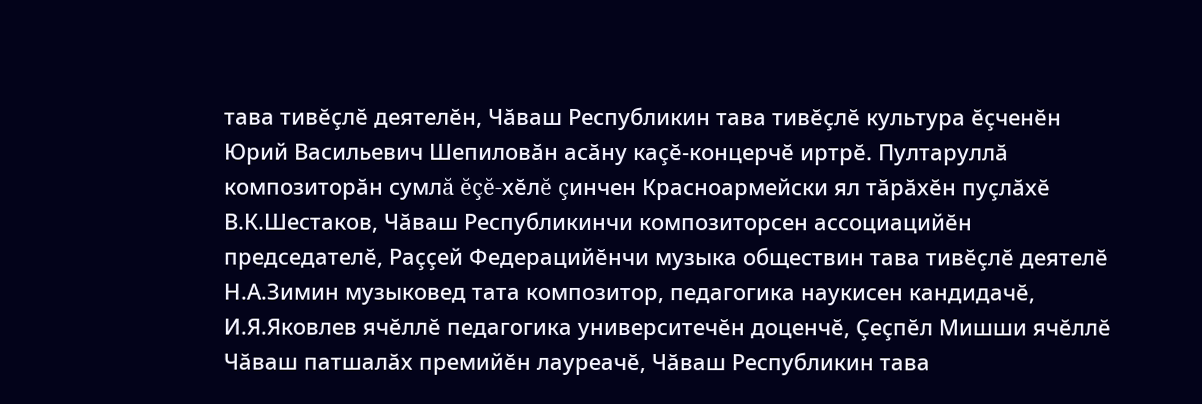тава тивĕçлĕ деятелĕн, Чăваш Республикин тава тивĕçлĕ культура ĕçченĕн Юрий Васильевич Шепиловăн асăну каçĕ-концерчĕ иртрĕ. Пултаруллă композиторăн сумлă ĕçĕ-хĕлĕ çинчен Красноармейски ял тăрăхĕн пуçлăхĕ В.К.Шестаков, Чăваш Республикинчи композиторсен ассоциацийĕн председателĕ, Раççей Федерацийĕнчи музыка обществин тава тивĕçлĕ деятелĕ Н.А.Зимин музыковед тата композитор, педагогика наукисен кандидачĕ, И.Я.Яковлев ячĕллĕ педагогика университечĕн доценчĕ, Çеçпĕл Мишши ячĕллĕ Чăваш патшалăх премийĕн лауреачĕ, Чăваш Республикин тава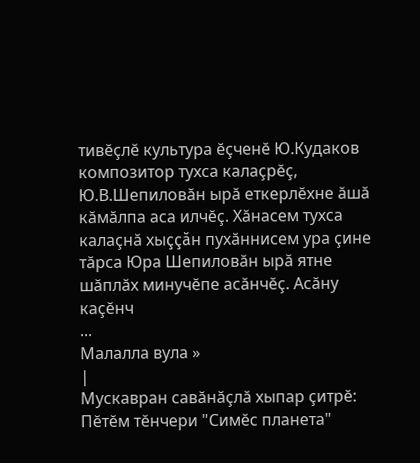тивĕçлĕ культура ĕçченĕ Ю.Кудаков композитор тухса калаçрĕç, Ю.В.Шепиловăн ырă еткерлĕхне ăшă кăмăлпа аса илчĕç. Хăнасем тухса калаçнă хыççăн пухăннисем ура çине тăрса Юра Шепиловăн ырă ятне шăплăх минучĕпе асăнчĕç. Асăну каçĕнч
...
Малалла вула »
|
Мускавран савăнăçлă хыпар çитрĕ: Пĕтĕм тĕнчери "Симĕс планета"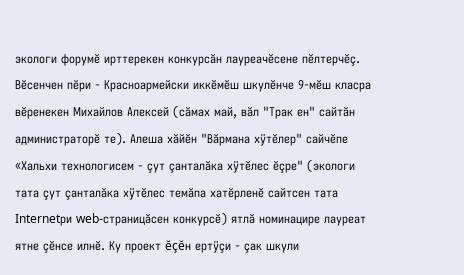экологи форумĕ ирттерекен конкурсăн лауреачĕсене пĕлтерчĕç. Вĕсенчен пĕри - Красноармейски иккĕмĕш шкулĕнче 9-мĕш класра вĕренекен Михайлов Алексей (сăмах май, вăл "Трак ен" сайтăн администраторĕ те). Алеша хăйĕн "Вăрмана хÿтĕлер" сайчĕпе «Хальхи технологисем - çут çанталăка хÿтĕлес ĕçре" (экологи тата çут çанталăка хÿтĕлес темăпа хатĕрленĕ сайтсен тата Internetри web-страницăсен конкурсĕ) ятлă номинацире лауреат ятне çĕнсе илнĕ. Ку проект ĕçĕн ертÿçи - çак шкули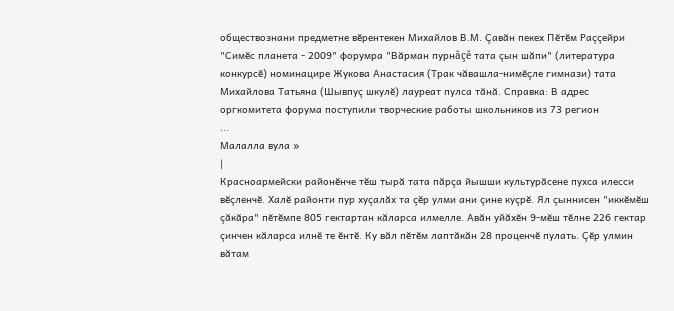обществознани предметне вĕрентекен Михайлов В.М. Çавăн пекех Пĕтĕм Раççейри "Симĕс планета - 2009" форумра "Вăрман пурнăçĕ тата çын шăпи" (литература конкурсĕ) номинацире Жукова Анастасия (Трак чăвашла-нимĕçле гимнази) тата Михайлова Татьяна (Шывпуç шкулĕ) лауреат пулса тăнă. Справка: В адрес оргкомитета форума поступили творческие работы школьников из 73 регион
...
Малалла вула »
|
Красноармейски районĕнче тĕш тырă тата пăрçа йышши культурăсене пухса илесси вĕçленчĕ. Халĕ районти пур хуçалăх та çĕр улми ани çине куçрĕ. Ял çыннисен "иккĕмĕш çăкăра" пĕтĕмпе 805 гектартан кăларса илмелле. Авăн уйăхĕн 9-мĕш тĕлне 226 гектар çинчен кăларса илнĕ те ĕнтĕ. Ку вăл пĕтĕм лаптăкăн 28 проценчĕ пулать. Çĕр улмин вăтам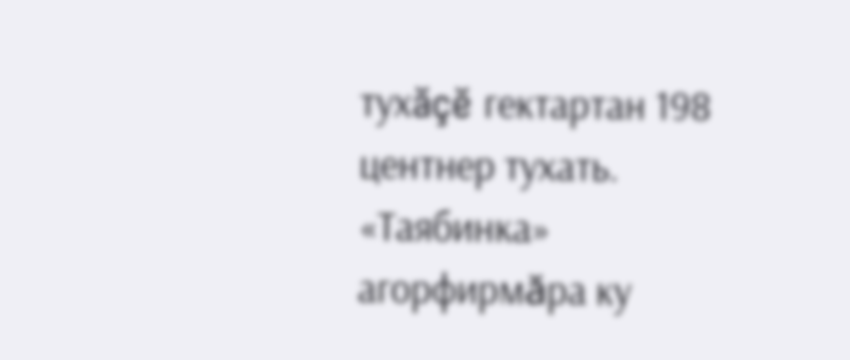тухăçĕ гектартан 198 центнер тухать. «Таябинка» агорфирмăра ку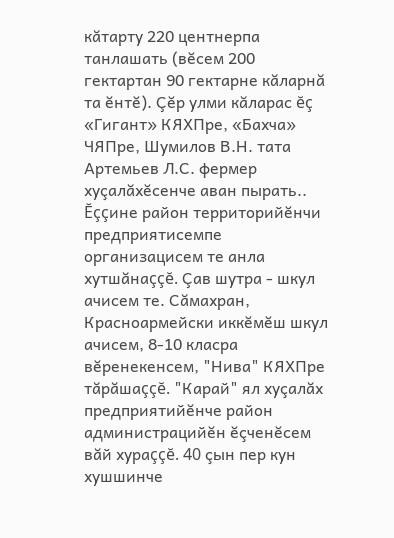кăтарту 220 центнерпа танлашать (вĕсем 200 гектартан 90 гектарне кăларнă та ĕнтĕ). Çĕр улми кăларас ĕç «Гигант» КЯХПре, «Бахча» ЧЯПре, Шумилов В.Н. тата Артемьев Л.С. фермер хуçалăхĕсенче аван пырать..
Ĕççине район территорийĕнчи предприятисемпе организацисем те анла хутшăнаççĕ. Çав шутра - шкул ачисем те. Сăмахран, Красноармейски иккĕмĕш шкул ачисем, 8-10 класра вĕренекенсем, "Нива" КЯХПре тăрăшаççĕ. "Карай" ял хуçалăх предприятийĕнче район администрацийĕн ĕçченĕсем вăй хураççĕ. 40 çын пер кун хушшинче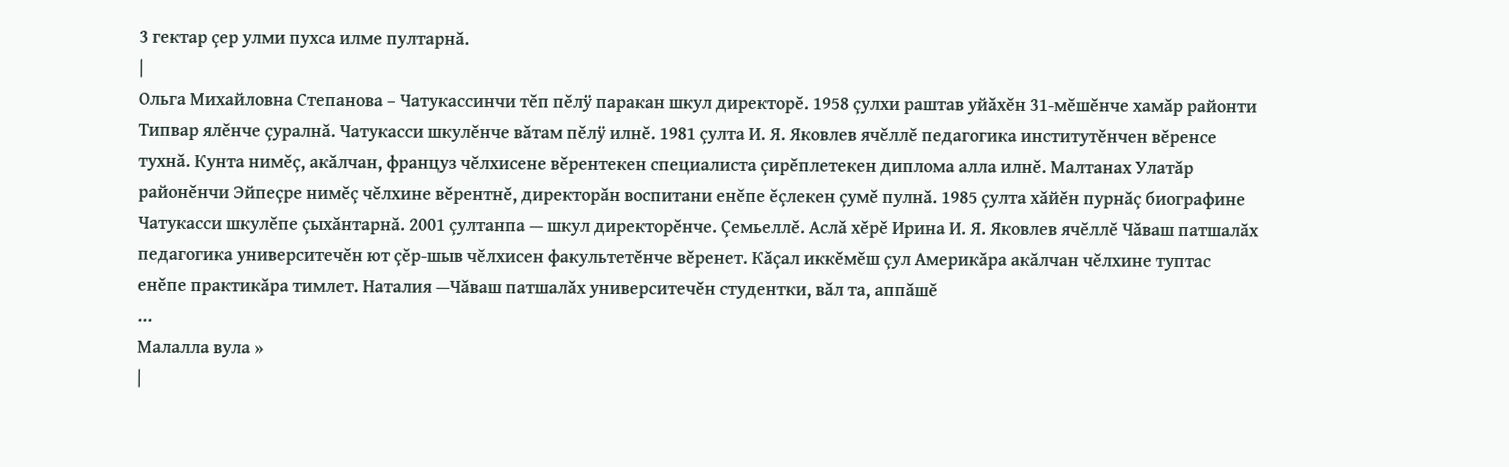3 гектар çер улми пухса илме пултарнă.
|
Ольга Михайловна Степанова – Чатукассинчи тĕп пĕлÿ паракан шкул директорĕ. 1958 çулхи раштав уйăхĕн 31-мĕшĕнче хамăр районти Типвар ялĕнче çуралнă. Чатукасси шкулĕнче вăтам пĕлÿ илнĕ. 1981 çулта И. Я. Яковлев ячĕллĕ педагогика институтĕнчен вĕренсе тухнă. Кунта нимĕç, акăлчан, француз чĕлхисене вĕрентекен специалиста çирĕплетекен диплома алла илнĕ. Малтанах Улатăр районĕнчи Эйпеçре нимĕç чĕлхине вĕрентнĕ, директорăн воспитани енĕпе ĕçлекен çумĕ пулнă. 1985 çулта хăйĕн пурнăç биографине Чатукасси шкулĕпе çыхăнтарнă. 2001 çултанпа — шкул директорĕнче. Çемьеллĕ. Аслă хĕрĕ Ирина И. Я. Яковлев ячĕллĕ Чăваш патшалăх педагогика университечĕн ют çĕр-шыв чĕлхисен факультетĕнче вĕренет. Кăçал иккĕмĕш çул Америкăра акăлчан чĕлхине туптас енĕпе практикăра тимлет. Наталия —Чăваш патшалăх университечĕн студентки, вăл та, аппăшĕ
...
Малалла вула »
|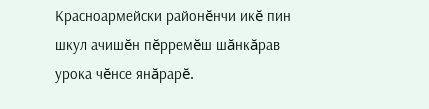Красноармейски районĕнчи икĕ пин шкул ачишĕн пĕрремĕш шăнкăрав урока чĕнсе янăрарĕ.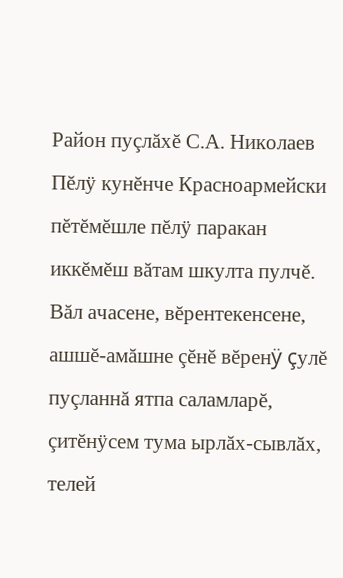Район пуçлăхĕ С.А. Николаев Пĕлÿ кунĕнче Красноармейски пĕтĕмĕшле пĕлÿ паракан иккĕмĕш вăтам шкулта пулчĕ. Вăл ачасене, вĕрентекенсене, ашшĕ-амăшне çĕнĕ вĕренÿ çулĕ пуçланнă ятпа саламларĕ, çитĕнÿсем тума ырлăх-сывлăх, телей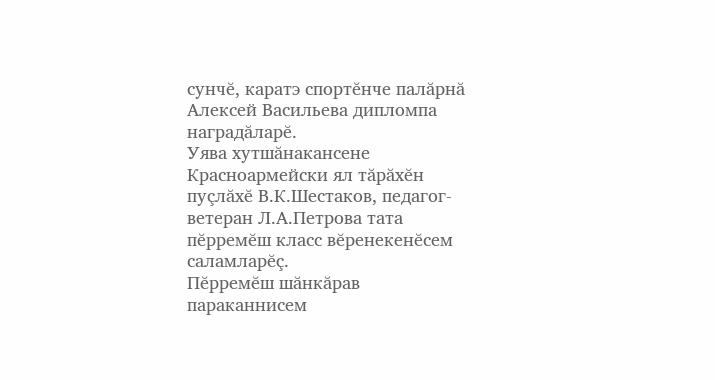сунчĕ, каратэ спортĕнче палăрнă Алексей Васильева дипломпа наградăларĕ.
Уява хутшăнакансене Красноармейски ял тăрăхĕн пуçлăхĕ В.К.Шестаков, педагог-ветеран Л.А.Петрова тата пĕрремĕш класс вĕренекенĕсем саламларĕç.
Пĕрремĕш шăнкăрав параканнисем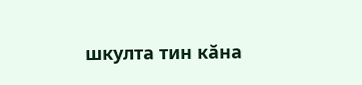шкулта тин кăна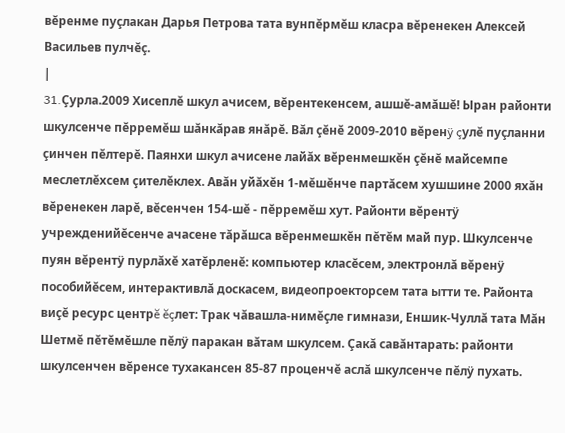вĕренме пуçлакан Дарья Петрова тата вунпĕрмĕш класра вĕренекен Алексей Васильев пулчĕç.
|
31.Çурла.2009 Хисеплĕ шкул ачисем, вĕрентекенсем, ашшĕ-амăшĕ! Ыран районти шкулсенче пĕрремĕш шăнкăрав янăрĕ. Вăл çĕнĕ 2009-2010 вĕренÿ çулĕ пуçланни çинчен пĕлтерĕ. Паянхи шкул ачисене лайăх вĕренмешкĕн çĕнĕ майсемпе меслетлĕхсем çителĕклех. Авăн уйăхĕн 1-мĕшĕнче партăсем хушшине 2000 яхăн вĕренекен ларĕ, вĕсенчен 154-шĕ - пĕрремĕш хут. Районти вĕрентÿ учрежденийĕсенче ачасене тăрăшса вĕренмешкĕн пĕтĕм май пур. Шкулсенче пуян вĕрентÿ пурлăхĕ хатĕрленĕ: компьютер класĕсем, электронлă вĕренÿ пособийĕсем, интерактивлă доскасем, видеопроекторсем тата ытти те. Районта виçĕ ресурс центрĕ ĕçлет: Трак чăвашла-нимĕçле гимнази, Еншик-Чуллă тата Мăн Шетмĕ пĕтĕмĕшле пĕлÿ паракан вăтам шкулсем. Çакă савăнтарать: районти шкулсенчен вĕренсе тухакансен 85-87 проценчĕ аслă шкулсенче пĕлÿ пухать.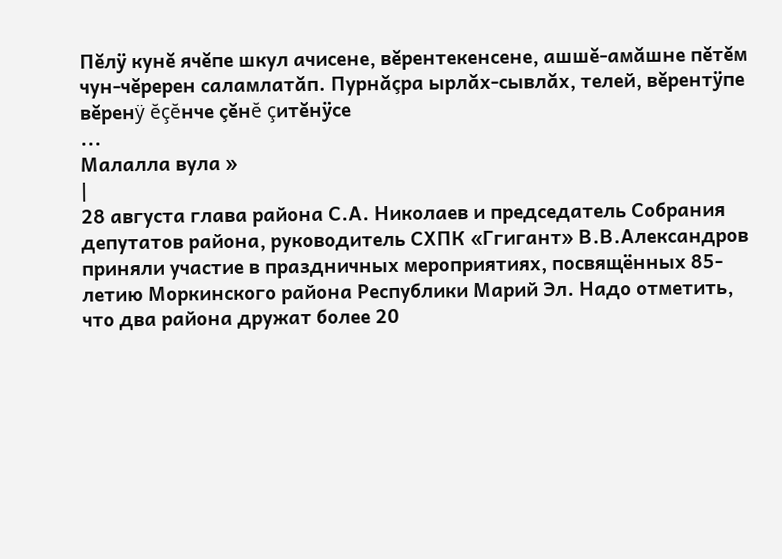Пĕлÿ кунĕ ячĕпе шкул ачисене, вĕрентекенсене, ашшĕ-амăшне пĕтĕм чун-чĕререн саламлатăп. Пурнăçра ырлăх-сывлăх, телей, вĕрентÿпе вĕренÿ ĕçĕнче çĕнĕ çитĕнÿсе
...
Малалла вула »
|
28 августа глава района С.А. Николаев и председатель Собрания депутатов района, руководитель СХПК «Ггигант» В.В.Александров приняли участие в праздничных мероприятиях, посвящённых 85-летию Моркинского района Республики Марий Эл. Надо отметить, что два района дружат более 20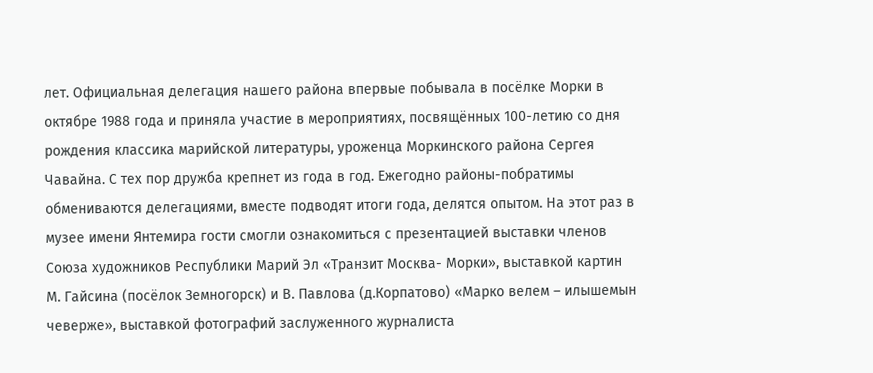лет. Официальная делегация нашего района впервые побывала в посёлке Морки в октябре 1988 года и приняла участие в мероприятиях, посвящённых 100-летию со дня рождения классика марийской литературы, уроженца Моркинского района Сергея Чавайна. С тех пор дружба крепнет из года в год. Ежегодно районы-побратимы обмениваются делегациями, вместе подводят итоги года, делятся опытом. На этот раз в музее имени Янтемира гости смогли ознакомиться с презентацией выставки членов Союза художников Республики Марий Эл «Транзит Москва- Морки», выставкой картин М. Гайсина (посёлок Земногорск) и В. Павлова (д.Корпатово) «Марко велем – илышемын чеверже», выставкой фотографий заслуженного журналиста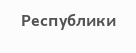Республики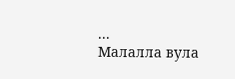...
Малалла вула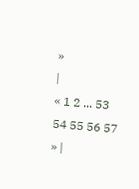»
|
« 1 2 ... 53 54 55 56 57 » |